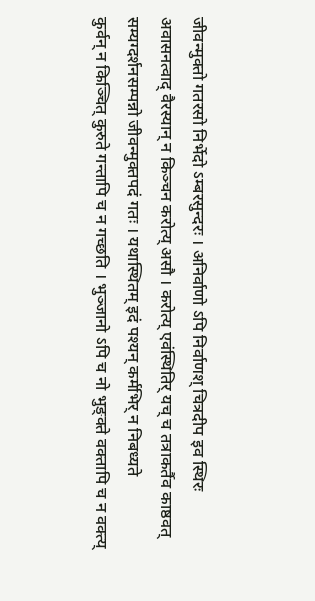जीवन्मुक्तो गतरसो निर्भेदो ऽम्बरसुन्दरः । अनिर्वाणो ऽपि निर्वाणश् चित्रदीप इव स्थिरः
अवासनत्वाद् वैरस्यान् न किञ्चन करोत्य् असौ । करोत्य् एवंस्थितिर् यच् च तत्राकर्तैव काष्ठवत्
सम्यग्दर्शनसम्पन्नो जीवन्मुक्तपदं गतः । यथास्थितम् इदं पश्यन् कर्मभिर् न निबध्यते
कुर्वन् न किञ्चित् कुरुते गन्तापि च न गच्छति । भुञ्जानो ऽपि च नो भुङ्क्ते वक्तापि च न वक्त्य्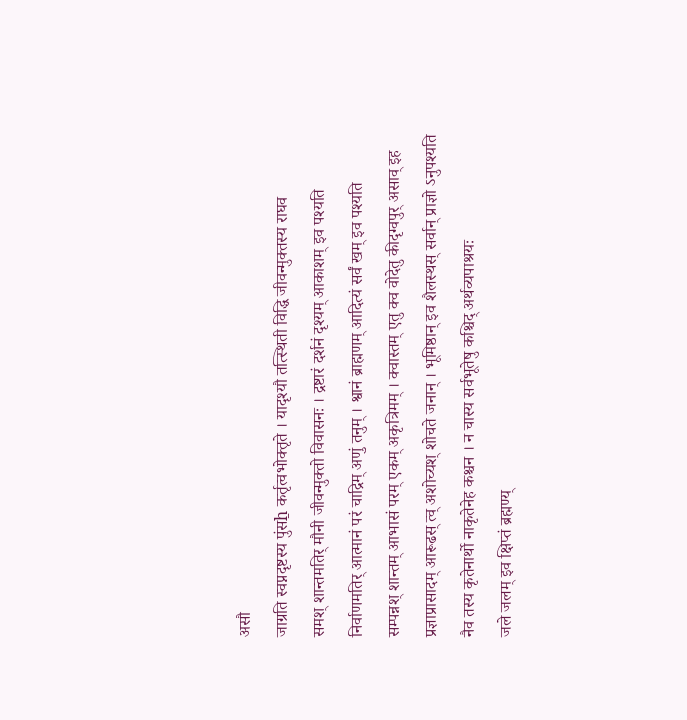असौ
जाग्रति स्वप्नदृष्टस्य पुंसẖ कर्तृत्वभोक्तृते । यादृश्यौ तत्स्थिती विद्धि जीवन्मुक्तस्य राघव
समश् शान्तमतिर् मौनी जीवन्मुक्तो विवासनः । द्रष्टारं दर्शनं दृश्यम् आकाशम् इव पश्यति
निर्वाणमतिर् आत्मानं परं चाद्रिम् अणुं तनुम् । श्वानं ब्राह्मणम् आदित्यं सर्वं खम् इव पश्यति
सम्पन्नश् शान्तम् आभासं परम् एकम् अकृत्रिमम् । क्वास्तम् एतु क्व वोदेतु कीदृग्वपुर् असाव् इह
प्रज्ञाप्रासादम् आरूढस् त्व् अशोच्यश् शोचते जनान् । भूमिष्ठान् इव शैलस्थस् सर्वान् प्राज्ञो ऽनुपश्यति
नैव तस्य कृतेनार्थो नाकृतेनेह कश्चन । न चास्य सर्वभूतेषु कश्चिद् अर्थव्यपाश्रयः
जले जलम् इव क्षिप्तं ब्रह्मण्य्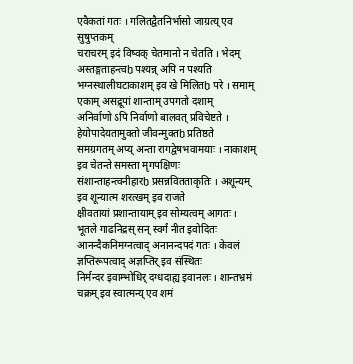एवैकतां गतः । गलितद्वैतनिर्भासो जाग्रत्य् एव सुषुप्तकम्
चराचरम् इदं विष्वक् चेतमानो न चेतति । भेदम् अस्तङ्गताहन्त्वḫ पश्यन्न् अपि न पश्यति
भग्नस्थालीघटाकाशम् इव खे मिलितḫ परे । समाम् एकाम् असद्रूपां शान्ताम् उपगतो दशाम्
अनिर्वाणो ऽपि निर्वाणो बालवत् प्रविचेष्टते । हेयोपादेयतामुक्तो जीवन्मुक्तḫ प्रतिष्ठते
समग्रगतम् अप्य् अन्ता रागद्वेषभवामयाः । नाकाशम् इव चेतन्ते समस्ता मृगपक्षिणः
संशान्ताहन्त्वनीहारḫ प्रसन्नवितताकृतिः । अशून्यम् इव शून्यात्म शरत्खम् इव राजते
क्षीवतायां प्रशान्तायाम् इव सोम्यत्वम् आगतः । भूतले गाढनिद्रस् सन् स्वर्गं नीत इवोदितः
आनन्दैकनिमग्नत्वाद् अनानन्दपदं गतः । केवलं ज्ञप्तिरूपत्वाद् अज्ञप्तिर् इव संस्थितः
निर्मन्दर इवाम्भोधिर् दग्धदाह्य इवानलः । शान्तभ्रमं चक्रम् इव स्वात्मन्य् एव शमं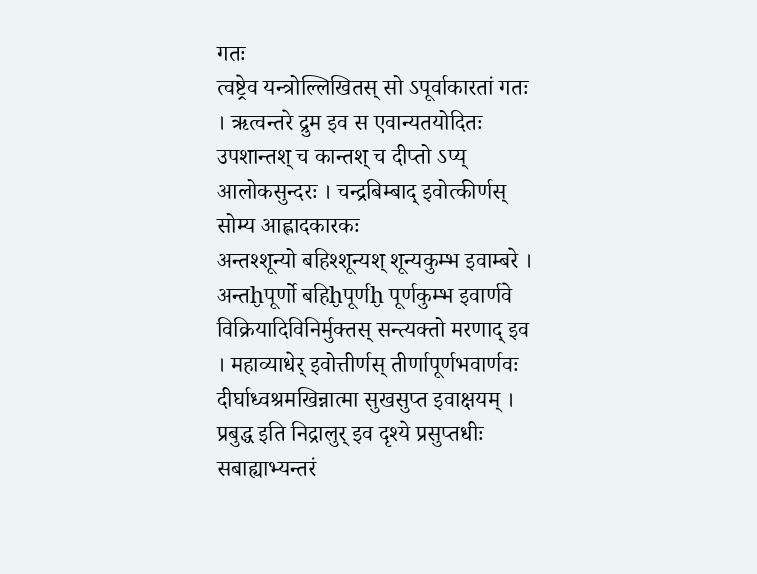गतः
त्वष्ट्रेव यन्त्रोल्लिखितस् सो ऽपूर्वाकारतां गतः । ऋत्वन्तरे द्रुम इव स एवान्यतयोदितः
उपशान्तश् च कान्तश् च दीप्तो ऽप्य् आलोकसुन्दरः । चन्द्रबिम्बाद् इवोत्कीर्णस् सोम्य आह्लादकारकः
अन्तश्शून्यो बहिश्शून्यश् शून्यकुम्भ इवाम्बरे । अन्तḫपूर्णो बहिḫपूर्णḫ पूर्णकुम्भ इवार्णवे
विक्रियादिविनिर्मुक्तस् सन्त्यक्तो मरणाद् इव । महाव्याधेर् इवोत्तीर्णस् तीर्णापूर्णभवार्णवः
दीर्घाध्वश्रमखिन्नात्मा सुखसुप्त इवाक्षयम् । प्रबुद्ध इति निद्रालुर् इव दृश्ये प्रसुप्तधीः
सबाह्याभ्यन्तरं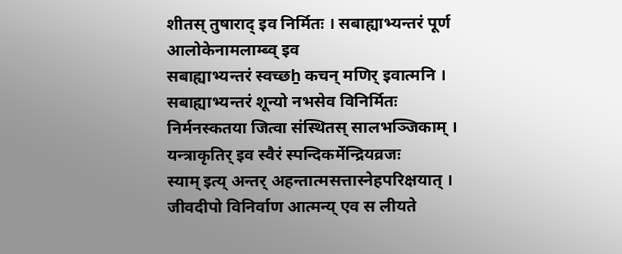शीतस् तुषाराद् इव निर्मितः । सबाह्याभ्यन्तरं पूर्ण आलोकेनामलाम्ब्व् इव
सबाह्याभ्यन्तरं स्वच्छẖ कचन् मणिर् इवात्मनि । सबाह्याभ्यन्तरं शून्यो नभसेव विनिर्मितः
निर्मनस्कतया जित्वा संस्थितस् सालभञ्जिकाम् । यन्त्राकृतिर् इव स्वैरं स्पन्दिकर्मेन्द्रियव्रजः
स्याम् इत्य् अन्तर् अहन्तात्मसत्तास्नेहपरिक्षयात् । जीवदीपो विनिर्वाण आत्मन्य् एव स लीयते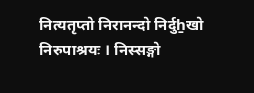नित्यतृप्तो निरानन्दो निर्दुẖखो निरुपाश्रयः । निस्सङ्गो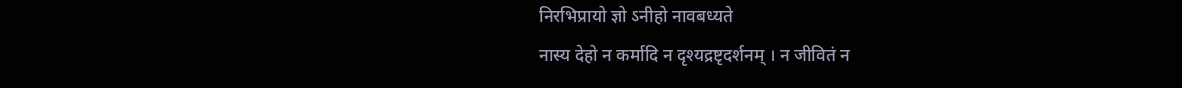निरभिप्रायो ज्ञो ऽनीहो नावबध्यते
नास्य देहो न कर्मादि न दृश्यद्रष्टृदर्शनम् । न जीवितं न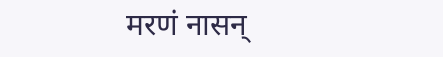मरणं नासन्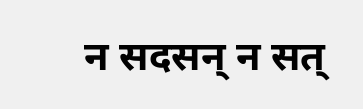न सदसन् न सत्